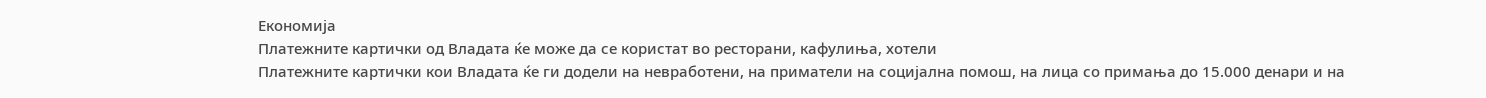Економија
Платежните картички од Владата ќе може да се користат во ресторани, кафулиња, хотели
Платежните картички кои Владата ќе ги додели на невработени, на приматели на социјална помош, на лица со примања до 15.000 денари и на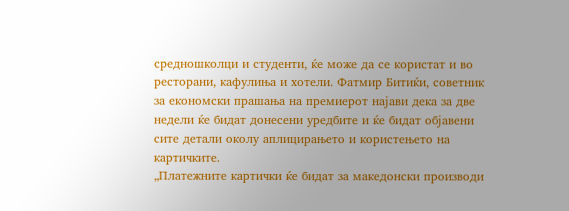средношколци и студенти, ќе може да се користат и во ресторани, кафулиња и хотели. Фатмир Битиќи, советник за економски прашања на премиерот најави дека за две недели ќе бидат донесени уредбите и ќе бидат објавени сите детали околу аплицирањето и користењето на картичките.
„Платежните картички ќе бидат за македонски производи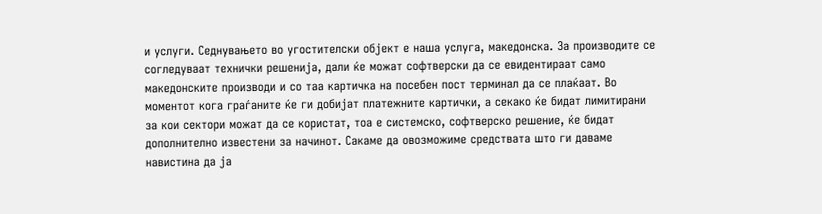и услуги. Седнувањето во угостителски објект е наша услуга, македонска. За производите се согледуваат технички решенија, дали ќе можат софтверски да се евидентираат само македонските производи и со таа картичка на посебен пост терминал да се плаќаат. Во моментот кога граѓаните ќе ги добијат платежните картички, а секако ќе бидат лимитирани за кои сектори можат да се користат, тоа е системско, софтверско решение, ќе бидат дополнително известени за начинот. Сакаме да овозможиме средствата што ги даваме навистина да ја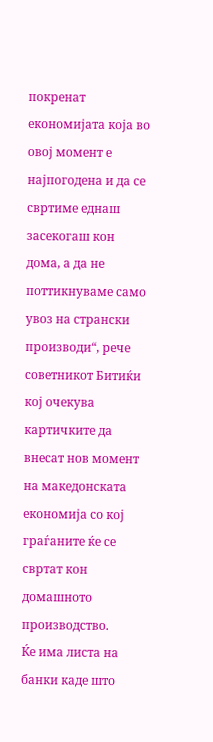покренат економијата која во овој момент е најпогодена и да се свртиме еднаш засекогаш кон дома, а да не поттикнуваме само увоз на странски производи“, рече советникот Битиќи кој очекува картичките да внесат нов момент на македонската економија со кој граѓаните ќе се свртат кон домашното производство.
Ќе има листа на банки каде што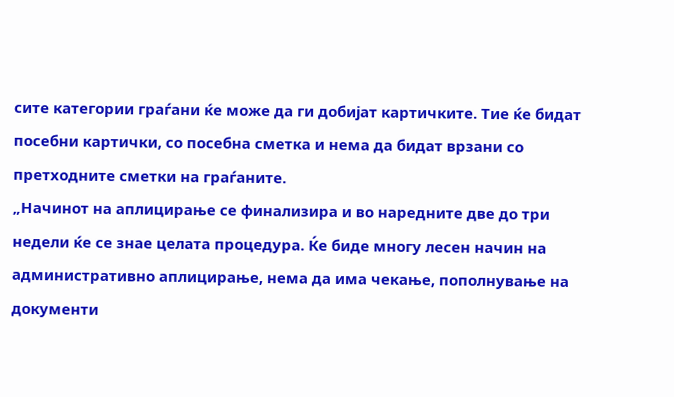сите категории граѓани ќе може да ги добијат картичките. Тие ќе бидат посебни картички, со посебна сметка и нема да бидат врзани со претходните сметки на граѓаните.
„Начинот на аплицирање се финализира и во наредните две до три недели ќе се знае целата процедура. Ќе биде многу лесен начин на административно аплицирање, нема да има чекање, пополнување на документи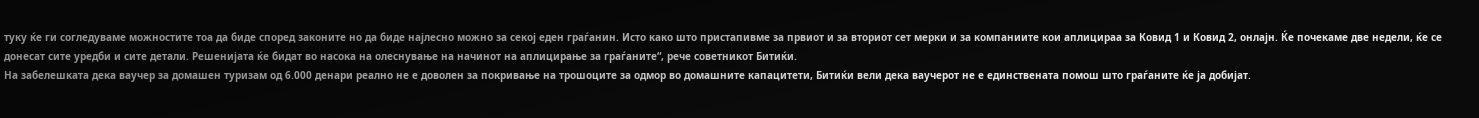туку ќе ги согледуваме можностите тоа да биде според законите но да биде најлесно можно за секој еден граѓанин. Исто како што пристапивме за првиот и за вториот сет мерки и за компаниите кои аплицираа за Ковид 1 и Ковид 2, онлајн. Ќе почекаме две недели, ќе се донесат сите уредби и сите детали. Решенијата ќе бидат во насока на олеснување на начинот на аплицирање за граѓаните“, рече советникот Битиќи.
На забелешката дека ваучер за домашен туризам од 6.000 денари реално не е доволен за покривање на трошоците за одмор во домашните капацитети, Битиќи вели дека ваучерот не е единствената помош што граѓаните ќе ја добијат.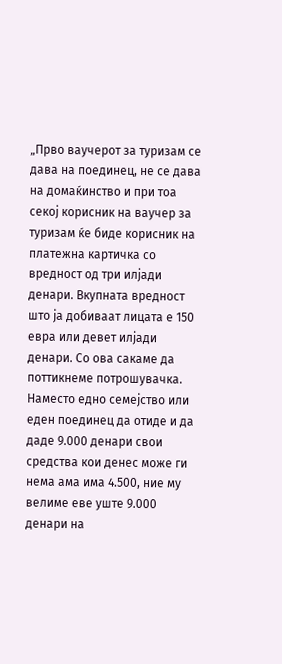„Прво ваучерот за туризам се дава на поединец, не се дава на домаќинство и при тоа секој корисник на ваучер за туризам ќе биде корисник на платежна картичка со вредност од три илјади денари. Вкупната вредност што ја добиваат лицата е 150 евра или девет илјади денари. Со ова сакаме да поттикнеме потрошувачка. Наместо едно семејство или еден поединец да отиде и да даде 9.000 денари свои средства кои денес може ги нема ама има 4.500, ние му велиме еве уште 9.000 денари на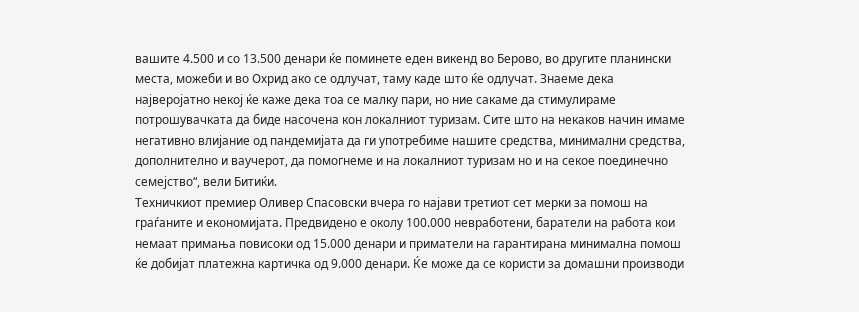вашите 4.500 и со 13.500 денари ќе поминете еден викенд во Берово, во другите планински места, можеби и во Охрид ако се одлучат, таму каде што ќе одлучат. Знаеме дека најверојатно некој ќе каже дека тоа се малку пари, но ние сакаме да стимулираме потрошувачката да биде насочена кон локалниот туризам. Сите што на некаков начин имаме негативно влијание од пандемијата да ги употребиме нашите средства, минимални средства, дополнително и ваучерот, да помогнеме и на локалниот туризам но и на секое поединечно семејство“, вели Битиќи.
Техничкиот премиер Оливер Спасовски вчера го најави третиот сет мерки за помош на граѓаните и економијата. Предвидено е околу 100.000 невработени, баратели на работа кои немаат примања повисоки од 15.000 денари и приматели на гарантирана минимална помош ќе добијат платежна картичка од 9.000 денари. Ќе може да се користи за домашни производи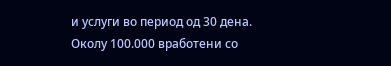и услуги во период од 30 дена.
Околу 100.000 вработени со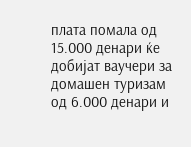плата помала од 15.000 денари ќе добијат ваучери за домашен туризам од 6.000 денари и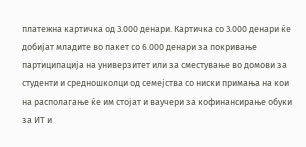платежна картичка од 3.000 денари. Картичка со 3.000 денари ќе добијат младите во пакет со 6.000 денари за покривање партиципација на универзитет или за сместување во домови за студенти и средношколци од семејства со ниски примања на кои на располагање ќе им стојат и ваучери за кофинансирање обуки за ИТ и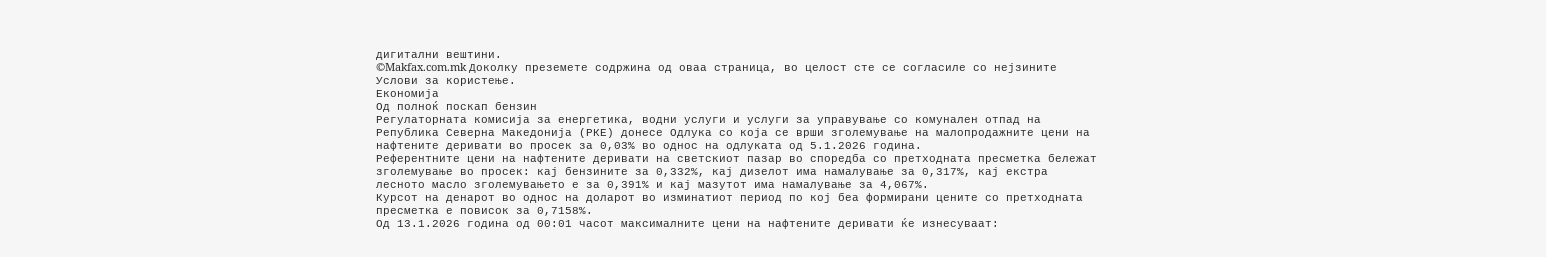дигитални вештини.
©Makfax.com.mk Доколку преземете содржина од оваа страница, во целост сте се согласиле со нејзините Услови за користење.
Економија
Од полноќ поскап бензин
Регулаторната комисија за енергетика, водни услуги и услуги за управување со комунален отпад на Република Северна Македонија (РКЕ) донесе Одлука со која се врши зголемување на малопродажните цени на нафтените деривати во просек за 0,03% во однос на одлуката од 5.1.2026 година.
Референтните цени на нафтените деривати на светскиот пазар во споредба со претходната пресметка бележат зголемување во просек: кај бензините за 0,332%, кај дизелот има намалување за 0,317%, кај екстра лесното масло зголемувањето е за 0,391% и кај мазутот има намалување за 4,067%.
Курсот на денарот во однос на доларот во изминатиот период по кој беа формирани цените со претходната пресметка е повисок за 0,7158%.
Од 13.1.2026 година од 00:01 часот максималните цени на нафтените деривати ќе изнесуваат: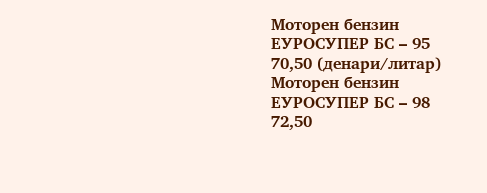Моторен бензин ЕУРОСУПЕР БС – 95 70,50 (денари/литар)
Моторен бензин ЕУРОСУПЕР БС – 98 72,50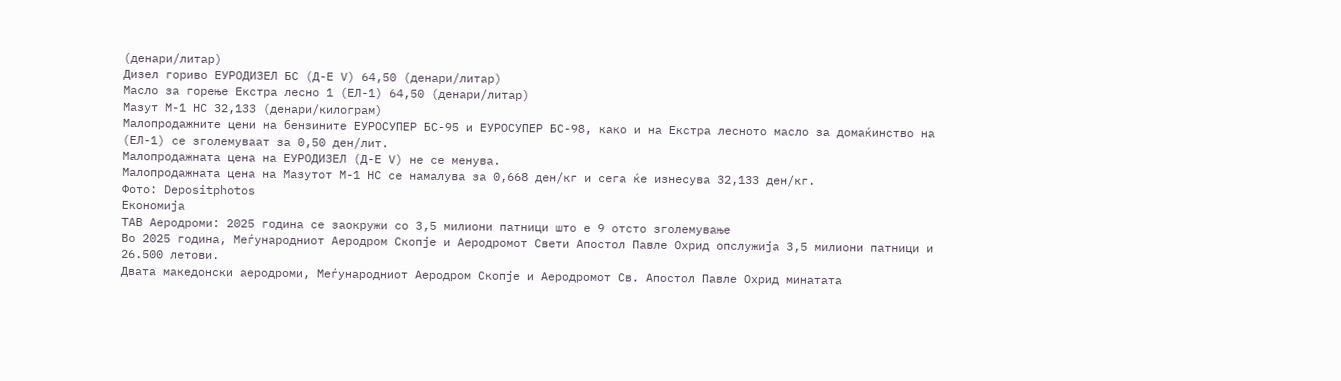(денари/литар)
Дизел гориво ЕУРОДИЗЕЛ БС (Д-Е V) 64,50 (денари/литар)
Масло за горење Екстра лесно 1 (ЕЛ-1) 64,50 (денари/литар)
Мазут М-1 НС 32,133 (денари/килограм)
Малопродажните цени на бензините ЕУРОСУПЕР БС-95 и ЕУРОСУПЕР БС-98, како и на Екстра лесното масло за домаќинство на (ЕЛ-1) се зголемуваат за 0,50 ден/лит.
Малопродажната цена на ЕУРОДИЗЕЛ (Д-Е V) не се менува.
Малопродажната цена на Мазутот М-1 НС се намалува за 0,668 ден/кг и сега ќе изнесува 32,133 ден/кг.
Фото: Depositphotos
Економија
ТАВ Аеродроми: 2025 година се заокружи со 3,5 милиони патници што е 9 отсто зголемување
Во 2025 година, Меѓународниот Аеродром Скопје и Аеродромот Свети Апостол Павле Охрид опслужија 3,5 милиони патници и 26.500 летови.
Двата македонски аеродроми, Меѓународниот Аеродром Скопје и Аеродромот Св. Апостол Павле Охрид минатата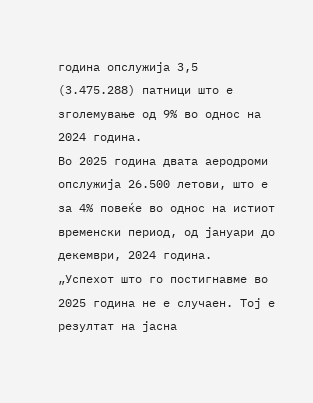година опслужија 3,5 (3.475.288) патници што е зголемување од 9% во однос на 2024 година.
Во 2025 година двата аеродроми опслужија 26.500 летови, што е за 4% повеќе во однос на истиот временски период, од јануари до декември, 2024 година.
„Успехот што го постигнавме во 2025 година не е случаен. Тој е резултат на јасна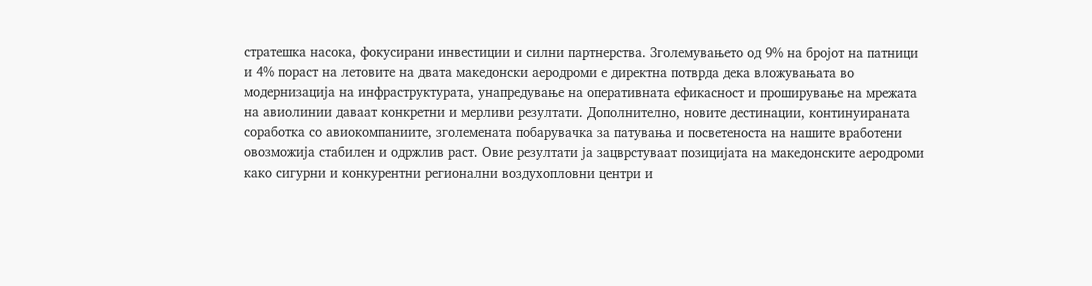стратешка насока, фокусирани инвестиции и силни партнерства. Зголемувањето од 9% на бројот на патници и 4% пораст на летовите на двата македонски аеродроми е директна потврда дека вложувањата во модернизација на инфраструктурата, унапредување на оперативната ефикасност и проширување на мрежата на авиолинии даваат конкретни и мерливи резултати. Дополнително, новите дестинации, континуираната соработка со авиокомпаниите, зголемената побарувачка за патувања и посветеноста на нашите вработени овозможија стабилен и одржлив раст. Овие резултати ја зацврстуваат позицијата на македонските аеродроми како сигурни и конкурентни регионални воздухопловни центри и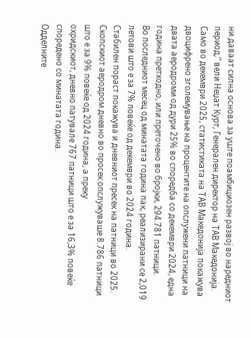ни даваат силна основа за уште поамбициозен развој во наредниот период,“ вели Неџат Курт, Генерален директор на ТАВ Македонија.
Само во декември 2025, статистиката на ТАВ Македонија покажува двоцифрено зголемување на процентите на опслужени патници на двата аеродроми од дури 25% во споредба со декември 2024, една година претходно, или преточено во бројки, 294.781 патници.
Во последниот месец од минатата година пак, реализирани се 2,019 летови што е за 7% повеќе од декември во 2024 година.
Стабилен пораст покажува и дневниот пресек на патници во 2025. Скопскиот аеродром дневно во просек опслужуваше 8.786 патници што е за 9% повеќе од 2024 година, а преку
охридскиот, дневно патувале 767 патници што е за 16,3% повеќе споредено со минатата година.
Одделните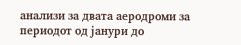анализи за двата аеродроми за периодот од јанури до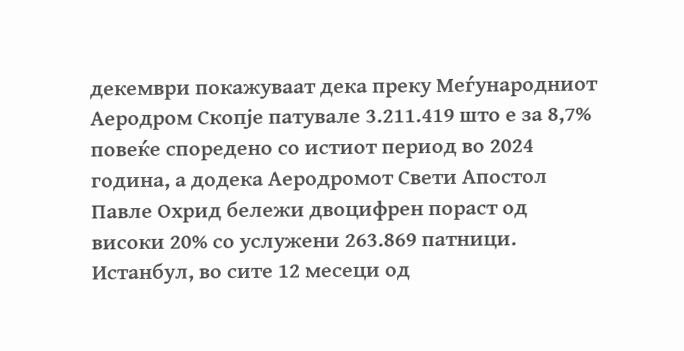декември покажуваат дека преку Меѓународниот Аеродром Скопје патувале 3.211.419 што е за 8,7% повеќе споредено со истиот период во 2024 година, а додека Аеродромот Свети Апостол Павле Охрид бележи двоцифрен пораст од високи 20% со услужени 263.869 патници.
Истанбул, во сите 12 месеци од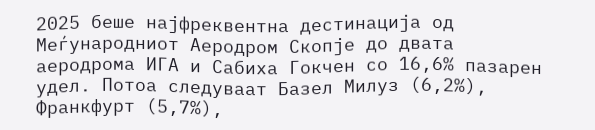2025 беше најфреквентна дестинација од Меѓународниот Аеродром Скопје до двата аеродрома ИГА и Сабиха Гокчен со 16,6% пазарен удел. Потоа следуваат Базел Милуз (6,2%), Франкфурт (5,7%),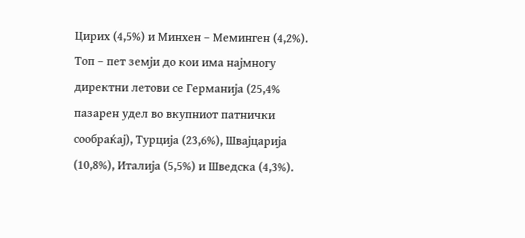Цирих (4,5%) и Минхен – Меминген (4,2%).
Топ – пет земји до кои има најмногу директни летови се Германија (25,4% пазарен удел во вкупниот патнички сообраќај), Турција (23,6%), Швајцарија (10,8%), Италија (5,5%) и Шведска (4,3%).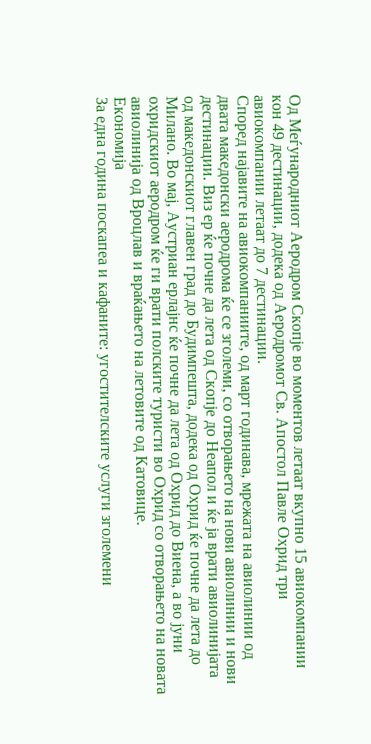Од Меѓународниот Аеродром Скопје во моментов летаат вкупно 15 авиокомпании кон 49 дестинации, додека од Аеродромот Св. Апостол Павле Охрид три авиокомпании летаат до 7 дестинации.
Според најавите на авиокомпаниите, од март годинава, мрежата на авиолинии од двата македонски аеродрома ќе се зголеми, со отворањето на нови авиолинии и нови дестинации. Виз ер ќе почне да лета од Скопје до Неапол и ќе ја врати авиолинијата од македонскиот главен град до Будимпешта, додека од Охрид ќе почне да лета до Милано. Во мај, Аустриан ерлајнс ќе почне да лета од Охрид до Виена, а во јуни охридскиот аеродром ќе ги врати полските туристи во Охрид со отворањето на новата авиолинија од Вроцлав и враќањето на летовите од Катовице.
Економија
За една година поскапеа и кафаните: угостителските услуги зголемени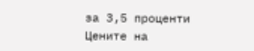за 3,5 проценти
Цените на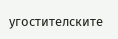угостителските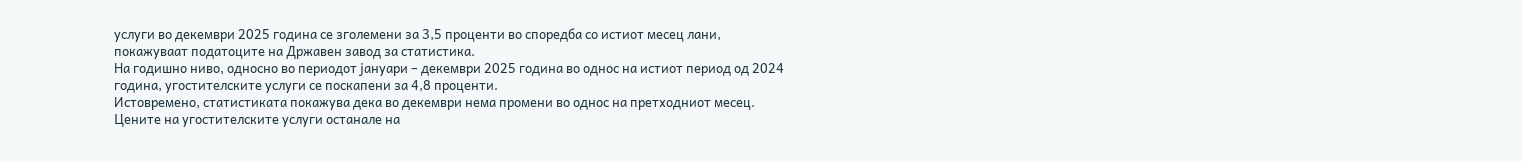услуги во декември 2025 година се зголемени за 3,5 проценти во споредба со истиот месец лани, покажуваат податоците на Државен завод за статистика.
На годишно ниво, односно во периодот јануари – декември 2025 година во однос на истиот период од 2024 година, угостителските услуги се поскапени за 4,8 проценти.
Истовремено, статистиката покажува дека во декември нема промени во однос на претходниот месец. Цените на угостителските услуги останале на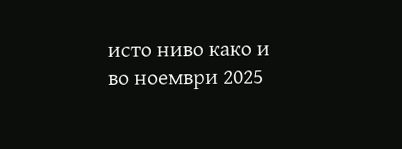исто ниво како и во ноември 2025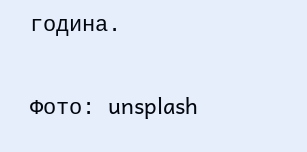година.

Фото: unsplash